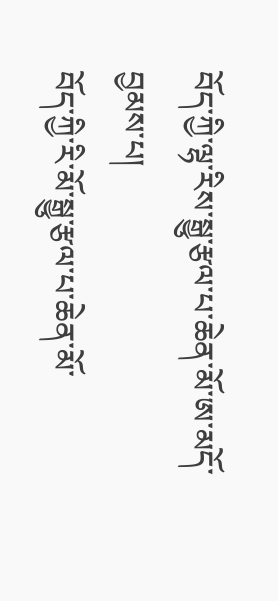བོད་ཀྱི་ལྷ་རིས་སྒྱུ་རྩལ་པ་ཆེན་མོ་ཨ་མདོ་བྱམས་པ།
བོད་ཀྱི་རི་མོ་སྒྱུ་རྩལ་པ་ཆེན་མོ་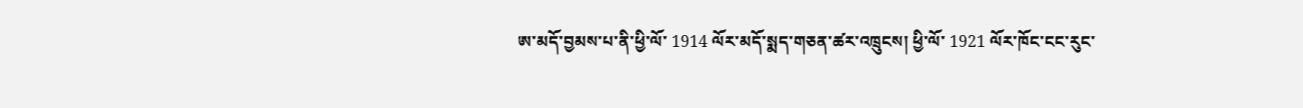ཨ་མདོ་བྱམས་པ་ནི་ཕྱི་ལོ་ 1914 ལོར་མདོ་སྨད་གཅན་ཚར་འཁྲུངས། ཕྱི་ལོ་ 1921 ལོར་ཁོང་ངང་རུང་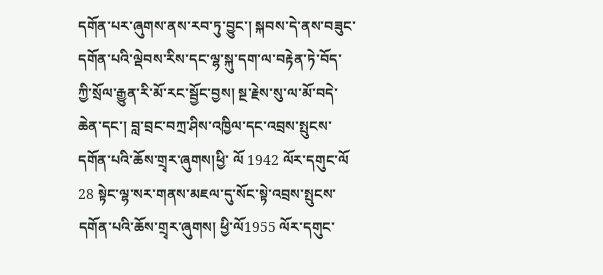དགོན་པར་ཞུགས་ནས་རབ་ཏུ་བྱུང་། སྐབས་དེ་ནས་བཟུང་དགོན་པའི་ལྡེབས་རིས་དང་ལྷ་སྐུ་དག་ལ་བརྟེན་ཏེ་བོད་ཀྱི་སྲོལ་རྒྱུན་རི་མོ་རང་སྦྱོང་བྱས། སྔ་རྗེས་སུ་ལ་མོ་བདེ་ཆེན་དང་། བླ་བྲང་བཀྲ་ཤིས་འཁྱིལ་དང་འབྲས་སྤུངས་དགོན་པའི་ཆོས་གྲྭར་ཞུགས།ཕྱི་ ལོ 1942 ལོར་དགུང་ལོ 28 སྟེང་ལྷ་སར་གནས་མཇལ་དུ་སོང་སྟེ་འབྲས་སྤུངས་དགོན་པའི་ཆོས་གྲྭར་ཞུགས། ཕྱི་ལོ1955 ལོར་དགུང་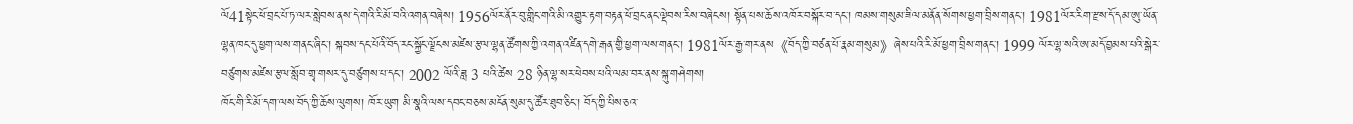ལོ41སྟེང་ཕོ་བྲང་པོ་ཏ་ལར་སླེབས་ནས་དེ་གའི་རི་མོ་བའི་འགན་བཞེས། 1956ལོར་ནོར་བུ་གླིང་གའི་མི་འགྱུར་རྟག་བརྟན་ཕོ་བྲང་ནང་ལྡེབས་རིས་བཞེངས། སྟོན་པས་ཆོས་འཁོར་བསྐོར་བ་དང་། ཁམས་གསུམ་ཟིལ་མནོན་སོགས་ཕྱག་བྲིས་གནང་། 1981ལོར་རིག་རྫས་དོ་དམ་ཨུ་ཡོན་ལྷན་ཁང་དུ་ཕྱག་ལས་གནང་ཞིང་། སྐབས་དང་པོའི་བོད་རང་སྐྱོང་ལྗོངས་མཛེས་རྩལ་ལྷན་ཚོགས་ཀྱི་འགན་འཛིན་དགེ་རྒན་གྱི་ཕྱག་ལས་གནང་། 1981ལོར་རྒྱ་གར་ནས《བོད་ཀྱི་བཙན་པོ་རྣམ་གསུམ》ཞེས་པའི་རི་མོ་ཕྱག་བྲིས་གནང་། 1999 ལོར་ལྷ་སའི་ཨ་མདོ་བྱམས་པའི་སྒེར་བཙུགས་མཛེས་རྩལ་སློབ་གྲྭ་གསར་དུ་བཙུགས་པ་དང་། 2002 ལོའི་ཟླ 3 པའི་ཚེས 28 ཉིན་ལྷ་སར་ཕེབས་པའི་ལམ་བར་ནས་སྐུ་གཤེགས།
ཁོང་གི་རི་མོ་དག་ལས་བོད་ཀྱི་ཆོས་ལུགས། ཁོར་ཡུག མི་སྣའི་ལས་དབང་བཅས་མངོན་སུམ་དུ་ཚོར་ཐུབ་ཅིང་། བོད་ཀྱི་པིས་ཅའ་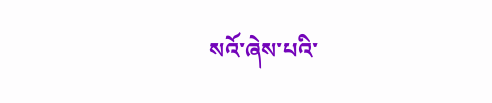སའོ་ཞེས་པའི་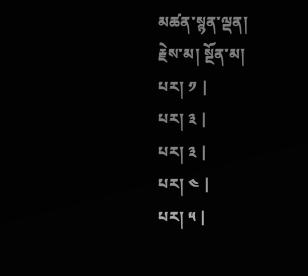མཚན་སྙན་ལྡན།
རྗེས་མ། སྔོན་མ།
པར། ༡ |
པར། ༣ |
པར། ༣ |
པར། ༤ |
པར། ༥ |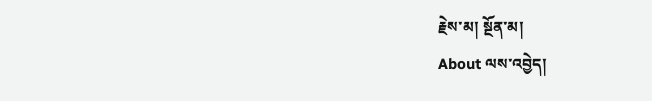རྗེས་མ། སྔོན་མ།
About ལས་འབྱེད།